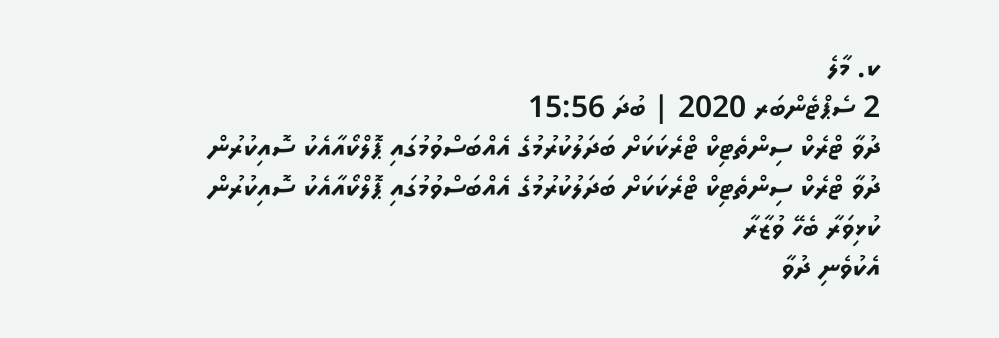ކ. މާލެ
2 ސެޕްޓެންބަރ 2020 | ބުދަ 15:56
ދުވާ ޓްރެކް ސިންތެޓިކް ޓްރެކަކަށް ބަދަލުކުރުމުގެ އެއްބަސްވުމުގައި ޕޮލްކޯއާއެކު ސޮއިކުރުން
ދުވާ ޓްރެކް ސިންތެޓިކް ޓްރެކަކަށް ބަދަލުކުރުމުގެ އެއްބަސްވުމުގައި ޕޮލްކޯއާއެކު ސޮއިކުރުން
ކުޅިވަރާ ބެހޭ ވުޒާރާ
އެކުވެނި ދުވާ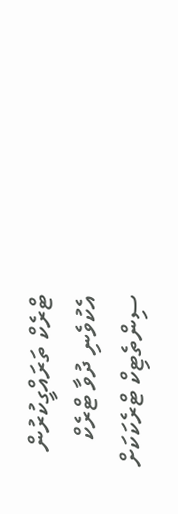ޓްރެކް ތަރައްގީކުރުން
އެކުވެނި ދުވާ ޓްރެކް ސިންތެޓިކް ޓްރެކަކަށް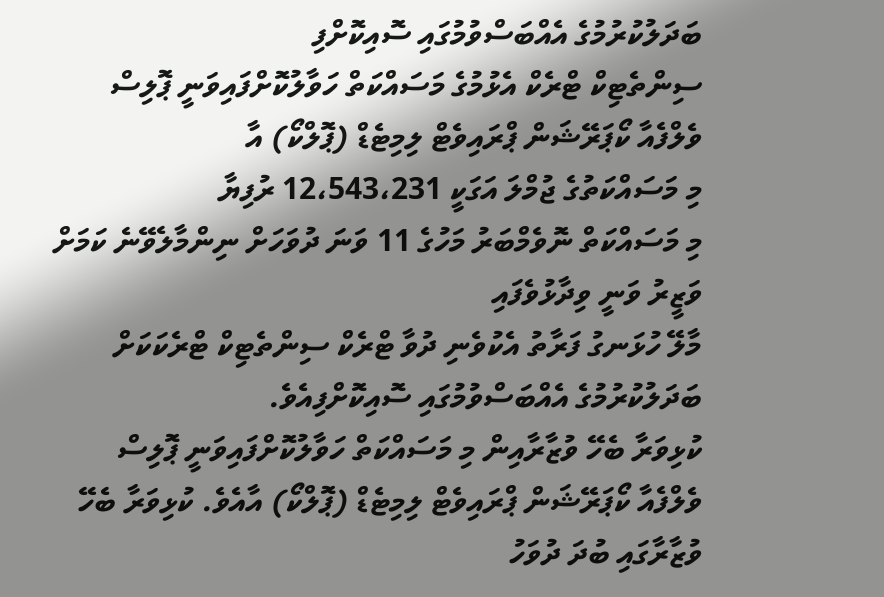ބަދަލުކުރުމުގެ އެއްބަސްވުމުގައި ސޮއިކޮށްފި
ސިންތެޓިކް ޓްރެކް އެޅުމުގެ މަސައްކަތް ހަވާލުކޮށްފައިވަނީ ޕޮލިސް ވެލްފެއާ ކޯޕަރޭޝަން ޕްރައިވެޓް ލިމިޓެޑް (ޕޮލްކޯ) އާ
މި މަސައްކަތުގެ ޖުމްލަ އަގަކީ 12،543،231 ރުފިޔާ
މި މަސައްކަތް ނޮވެމްބަރު މަހުގެ 11 ވަނަ ދުވަހަށް ނިންމާލެވޭނެ ކަމަށް ވަޒީރު ވަނީ ވިދާޅުވެފައި
މާލޭ ހުޅަނގު ފަރާތު އެކުވެނި ދުވާ ޓްރެކް ސިންތެޓިކް ޓްރެކަކަށް ބަދަލުކުރުމުގެ އެއްބަސްވުމުގައި ސޮއިކޮށްފިއެވެ.
ކުޅިވަރާ ބެހޭ ވުޒާރާއިން މި މަސައްކަތް ހަވާލުކޮށްފައިވަނީ ޕޮލިސް ވެލްފެއާ ކޯޕަރޭޝަން ޕްރައިވެޓް ލިމިޓެޑް (ޕޮލްކޯ) އާއެވެ. ކުޅިވަރާ ބެހޭ ވުޒާރާގައި ބުދަ ދުވަހު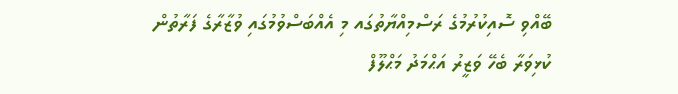ބޭއްވި ސޮއިކުރުމުގެ ރަސްމިއްޔާތުގައ މި އެއްބަސްވުމުގައި ވުޒާރާގެ ފަރާތުން ކުޅިވަރާ ބެހޭ ވަޒީރު އަޙްމަދު މަޙްލޫފް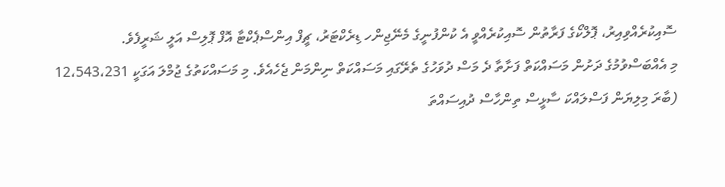ސޮއިކުރެއްވިއިރު، ޕޮލްކޯގެ ފަރާތުން ސޮއިކުރެއްވީ އެ ކުންފުނީގެ މެނޭޖިންހ ޑިރެކްޓަރު، ޗީފް އިންސްޕެކްޓާ އޮފް ޕޮލިސް އަލީ ޝަރީފެވެ.
މި އެއްބަސްވުމުގެ ދަށުން މަސައްކަތް ފަށާތާ ދެ މަސް ދުވަހުގެ ތެރޭގައި މަސައްކަތް ނިންމަން ޖެހެއެވެ. މި މަސައްކަތުގެ ޖުމްލަ އަގަކީ 12،543،231 (ބާރަ މިލިޔަން ފަސްލައްކަ ސާޅީސް ތިންހާސް ދުއިސައްތަ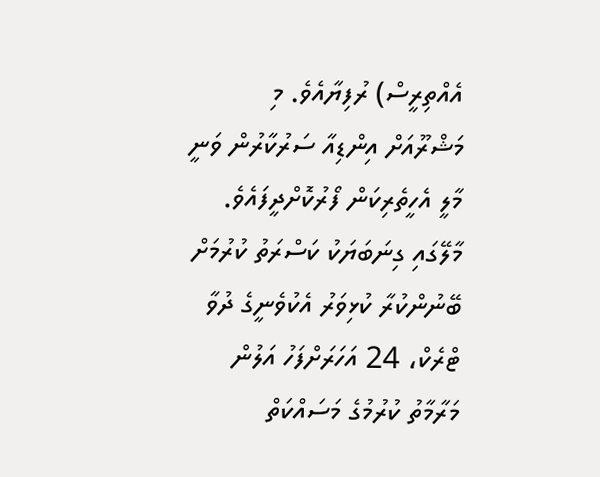އެއްތިރީސް) ރުފިޔާއެވެ. މި މަޝްރޫއަށް އިންޑިއާ ސަރުކާރުން ވަނީ މާލީ އެހީތެރިކަން ފޯރުކޮށްދީފައެވެ.
މާލޭގައި ގިނަބަޔަކު ކަސްރަތު ކުރުމަށް ބޭނުންކުރާ ކުޅިވަރު އެކުވެނީގެ ދުވާ ޓްރެކް، 24 އަހަރަށްފަހު އަލުން މަރާމާތު ކުރުމުގެ މަސައްކަތް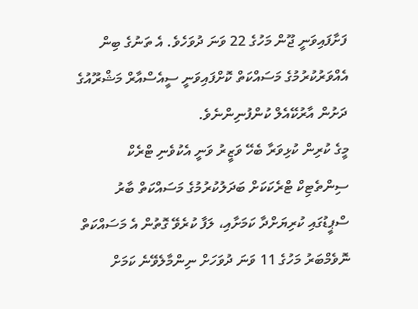ފަށާފައިވަނީ ޖޫން މަހުގެ 22 ވަނަ ދުވަހެވެ. އެ ތަނުގެ ބިން އެއްވަރުކުރުމުގެ މަސައްކަތް ކޮށްފައިވަނީ ސީއެސްއާރް މަޝްރޫއުގެ ދަށުން އާރުކޭއެލް ކުންފުނިންނެވެ.
މީގެ ކުރިން ކުޅިވަރާ ބެހޭ ވަޒީރު ވަނީ އެކުވެނި ޓްރެކް ސިންތެޓިކް ޓްރެކަކަށް ބަދަލުކުރުމުގެ މަސައްކަތް ބާރު ސްޕީޑުގައި ކުރިޔަށްދާ ކަމަށާއި، ލަފާ ކުރެވޭ ގޮތުން އެ މަސައްކަތް ނޮވެމްބަރު މަހުގެ 11 ވަނަ ދުވަހަށް ނިންމާލެވޭނެ ކަމަށް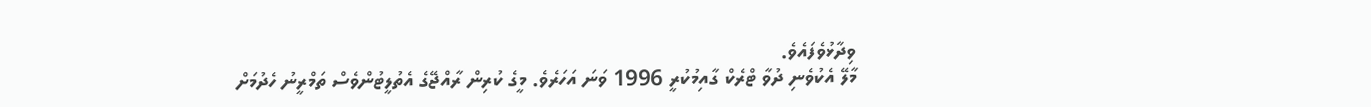ވިދާޅުވެފައެވެ.
މާލޭ އެކުވެނި ދުވާ ޓްރެކް ގާއިމުކުރީ 1996 ވަނަ އަހަރެވެ. މީގެ ކުރިން ރާއްޖޭގެ އެތުލީޓުންވެސް ތަމްރީނު ހެދުމަށް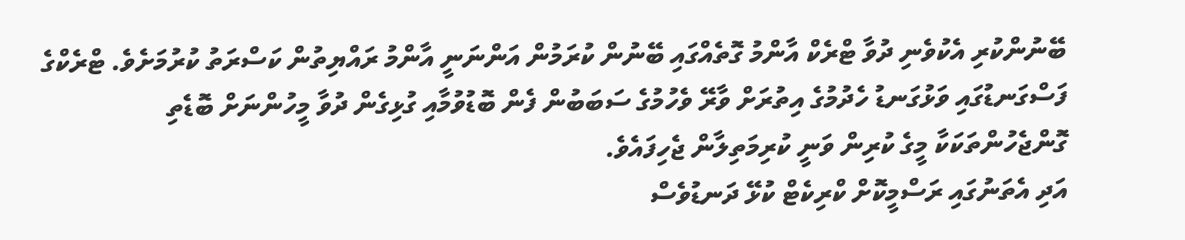ބޭނުންކުރި އެކުވެނި ދުވާ ޓްރެކް އާންމު ގޮތެއްގައި ބޭނުން ކުރަމުން އަންނަނީ އާންމު ރައްޔިތުން ކަސްރަތު ކުރުމަށެވެ. ޓްރެކްގެ ފަސްގަނޑުގައި ވަޅުގަނޑު ހެދުމުގެ އިތުރަށް ވާރޭ ވެހުމުގެ ސަބަބުން ފެން ބޮޑުވުމާއި ގުޅިގެން ދުވާ މީހުންނަށް ބޮޑެތި ގޮންޖެހުންތަކަކާ މީގެ ކުރިން ވަނީ ކުރިމަތިލާން ޖެހިފައެވެ.
އަދި އެތަނުގައި ރަސްމީކޮށް ކްރިކެޓް ކުޅޭ ދަނޑުވެސް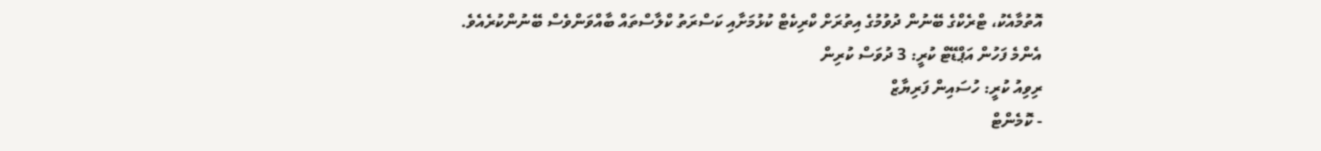އޮތުމާއެކު، ޓްރެކްގެ ބޭނުން ދުވުމުގެ އިތުރަށް ކްރިކެޓް ކުޅުމަށާއި ކަސްރަތު ކްލާސްތައް ބާއްވަންވެސް ބޭނުންކުރެއެވެ.
އެންމެ ފަހުން އަޕްޑޭޓް ކުރީ: 3 ދުވަސް ކުރިން
ރިވިއު ކުރީ: ހުސައިން ފަރިޔާޒް
- ކޮމެންޓް